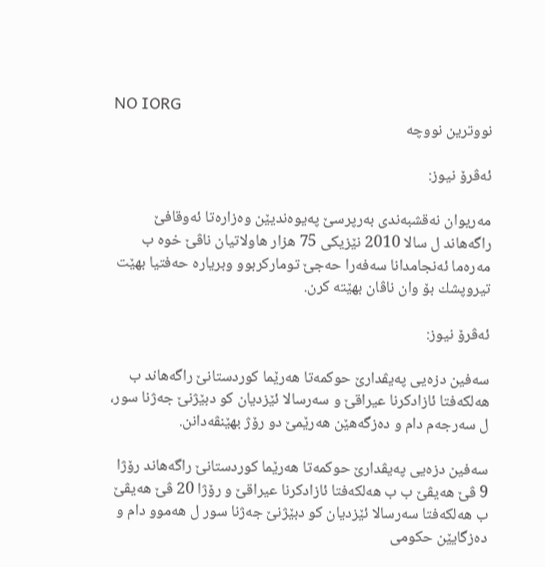NO IORG
نووترين نووچه

ئه‌ڤرۆ نيوز:

مه‌ريوان نه‌قشبه‌ندى به‌رپرسێ په‌يوه‌نديێن وه‌زاره‌تا ئه‌وقافێ راگه‌هاند ل سالا 2010 نێزيكى 75 هزار هاولاتيان ناڤێ خوه‌ ب مه‌ره‌ما ئه‌نجامدانا سه‌فه‌را حه‌جێ توماركربوو وبرياره‌ حه‌فتيا بهێت تيروپشك بۆ وان ناڤان بهێته‌ كرن.

ئه‌ڤرۆ نيوز:

سه‌فين دزه‌يى په‌يڤدارێ حوكمه‌تا هه‌رێما كوردستانێ راگه‌هاند ب هه‌لكه‌فتا ئازادكرنا عيراقێ و سه‌رسالا ئێزديان كو دبێژنێ جه‌ژنا سور، ل سه‌رجه‌م دام و ده‌زگه‌هێن هه‌رێمێ دو رۆژ بهێنڤه‌دانن.

سه‌فين دزه‌يى په‌يڤدارێ حوكمه‌تا هه‌رێما كوردستانێ راگه‌هاند رۆژا 9 ڤێ هه‌يڤێ ب ب هه‌لكه‌فتا ئازادكرنا عيراقێ و رۆژا 20 ڤێ هه‌يڤێ ب هه‌لكه‌فتا سه‌رسالا ئێزديان كو دبێژنێ جه‌ژنا سور ل هه‌موو دام و ده‌زگايێن حكومى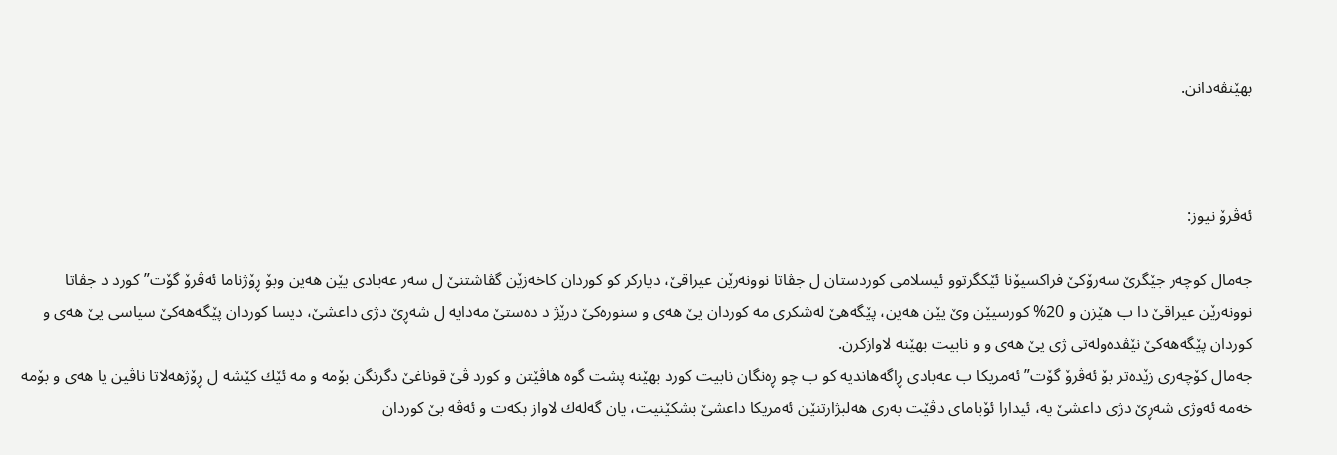بهێنڤه‌دانن.



ئه‌ڤرۆ نیوز:

جه‌مال كوچه‌ر جێگرێ سه‌رۆكێ فراكسیۆنا ئێكگرتوو ئیسلامى كوردستان ل جڤاتا نوونه‌رێن عیراقێ، دیاركر كو كوردان كاخه‌زێن گڤاشتنێ ل سه‌ر عه‌بادى یێن هه‌ین وبۆ ڕۆژناما ئه‌ڤرۆ گۆت” كورد د جڤاتا نوونه‌رێن عیراقێ دا ب هێزن و 20% كورسیێن وێ یێن هه‌ین، پێگه‌هێ له‌شكرى مه‌ كوردان یێ هه‌ی و سنوره‌كێ درێژ د ده‌ستێ مه‌دایه‌ ل شه‌ڕێ دژی داعشێ، دیسا كوردان پێگه‌هه‌كێ سیاسى یێ هه‌ی و كوردان پێگه‌هه‌كێ نێڤده‌وله‌تی ژی یێ هه‌ی و و نابیت بهێنه‌ لاوازكرن.
جه‌مال كۆچه‌ری زێده‌تر بۆ ئه‌ڤرۆ گۆت” ئه‌مریكا ب عه‌بادى ڕاگه‌هاندیه‌ كو ب چو ڕه‌نگان نابیت كورد بهێنه‌ پشت گوه هاڤێتن و كورد ڤێ قوناغێ دگرنگن بۆمه‌ و مه‌ ئێك كێشه‌ ل ڕۆژهه‌لاتا ناڤین یا هه‌ی و بۆمه‌ خه‌مه‌ ئه‌وژى شه‌ڕێ دژی داعشێ یه‌، ئیدارا ئۆبامای دڤێت به‌رى هه‌لبژارتنێن ئه‌مریكا داعشێ بشكێنیت، یان گه‌له‌ك لاواز بكه‌ت و ئه‌ڤه‌ بێ كوردان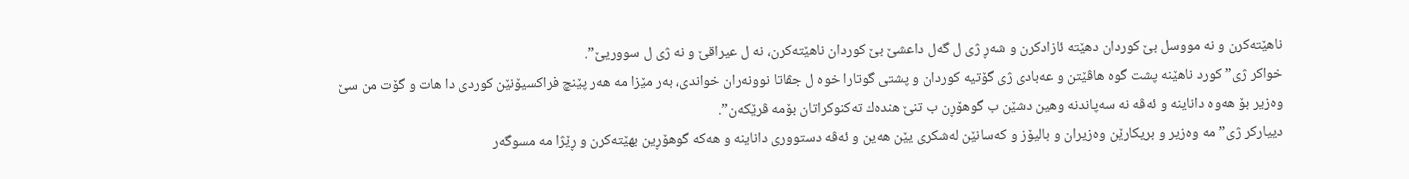ناهێته‌كرن و نه‌ مووسل بێ كوردان دهێته‌ ئازادكرن و شه‌ڕ ژی ل گه‌ل داعشێ بێ كوردان ناهێته‌كرن، نه‌ ل عیراقێ و نه‌ ژی ل سووریێ”.
خواكر ژی” كورد ناهێنه‌ پشت گوه هاڤێتن و عه‌بادى ژى گۆتیه‌ كوردان و پشتى گوتارا خوه‌ ل جڤاتا نوونه‌ران خواندی، به‌ر مێزا مه‌ هه‌ر پێنچ فراكسیۆنێن كوردى دا هات و گۆت من سێ وه‌زیر بۆ هه‌وه‌ داناینه‌ و ئه‌ڤه‌ نه‌ سه‌پاندنه‌ وهین دشێن ب گوهۆڕن ب تنێ هنده‌ك ته‌كنوكراتان بۆمه‌ ڤرێكه‌ن”.
دییاركر ژی” مه‌ وه‌زیر و بریكارێن وه‌زیران و بالیۆز و كه‌سانێن له‌شكرى یێن هه‌ین و ئه‌ڤه‌ دستوورى داناینه‌ و هه‌كه‌ گوهۆڕین بهێته‌كرن و ڕێژا مه‌ مسوگه‌ر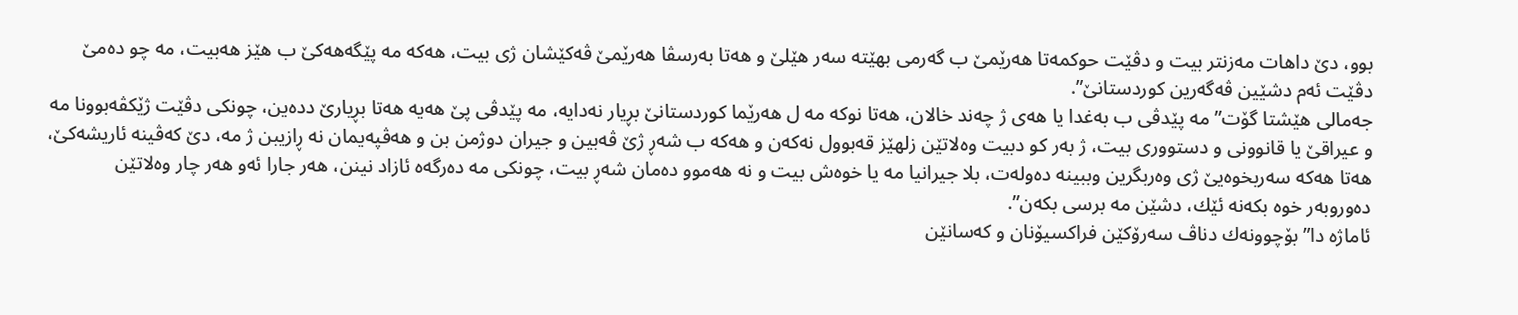بوو، دێ داهات مه‌زنتر بیت و دڤێت حوكمه‌تا هه‌رێمێ ب گه‌رمى بهێته‌ سه‌ر هێلێ و هه‌تا به‌رسڤا هه‌رێمێ ڤه‌كێشان ژى بیت، هه‌كه‌ مه‌ پێگه‌هه‌كێ ب هێز هه‌بیت، مه‌ چو ده‌مێ دڤێت ئه‌م دشێین ڤه‌گه‌رین كوردستانێ”.
جه‌مالى هێشتا گۆت” مه‌ پێدڤى ب به‌غدا یا هه‌ی ژ چه‌ند خالان، هه‌تا نوكه‌ مه‌ ل هه‌رێما كوردستانێ بڕیار نه‌دایه‌، مه‌ پێدڤى پێ هه‌یه‌ هه‌تا بڕیارێ دده‌ین، چونكی دڤێت ژێكڤه‌بوونا مه‌ و عیراقێ یا قانوونى و دستوورى بیت، ژ به‌ر كو دبیت وه‌لاتێن زلهێز قه‌بوول نه‌كه‌ن و هه‌كه‌ ب شه‌ڕ ژێ ڤه‌بین و جیران دوژمن بن و هه‌ڤپه‌یمان نه‌ ڕازیبن ژ مه‌، دێ كه‌ڤینه‌ ئاریشه‌كێ، هه‌تا هه‌كه‌ سه‌ربخوه‌یێ ژى وه‌ربگرین وببینه‌ ده‌وله‌ت، بلا جیرانیا مه‌ یا خوه‌ش بیت و نه‌ هه‌موو ده‌مان شه‌ڕ بیت، چونكی مه‌ ده‌رگه‌ه ئازاد نینن، هه‌ر جارا ئه‌و هه‌ر چار وه‌لاتێن ده‌وروبه‌ر خوه‌ بكه‌نه‌ ئێك، دشێن مه‌ برسی بكه‌ن”.
ئاماژه‌ دا” بۆچوونه‌ك دناڤ سه‌رۆكێن فراكسیۆنان و كه‌سانێن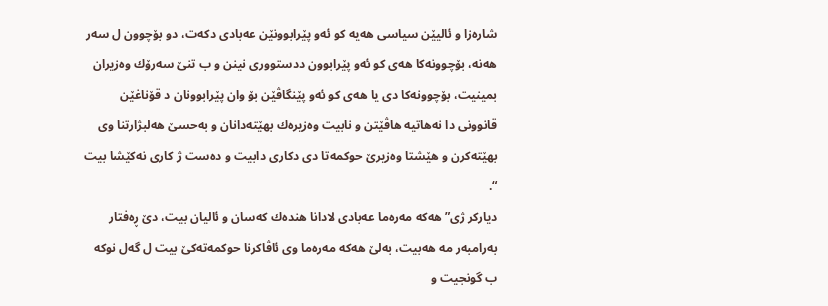شاره‌زا و ئالیێن سیاسى هه‌یه‌ كو ئه‌و پێرابوونێن عه‌بادى دكه‌ت، دو بۆچوون ل سه‌ر هه‌نه‌، بۆچوونه‌كا هه‌ى كو ئه‌و پێرابوون ددستوورى نینن و ب تنێ سه‌رۆك وه‌زیران بمینیت، بۆچوونه‌كا دى یا هه‌ى كو ئه‌و پێنگاڤێن بۆ وان پێرابوونان د قۆناغێن قانوونى دا نه‌هاتیه‌ هاڤێتن و نابیت وه‌زیره‌ك بهێته‌دانان و به‌حسێ هه‌لبژارتنا وى بهێته‌كرن و هێشتا وه‌زیرێ حوكمه‌تا دى دكارى دابیت و ده‌ست ژ كاری نه‌كێشا بیت “.
دیاركر ژی” هه‌كه‌ مه‌ره‌ما عه‌بادى لادانا هنده‌ك كه‌سان و ئالیان بیت، دێ ڕه‌فتار به‌رامبه‌ر مه‌ هه‌بیت، به‌لێ هه‌كه‌ مه‌ره‌ما وى ئاڤاكرنا حوكمه‌ته‌كێ بیت ل گه‌ل نوكه‌ ب گونجیت و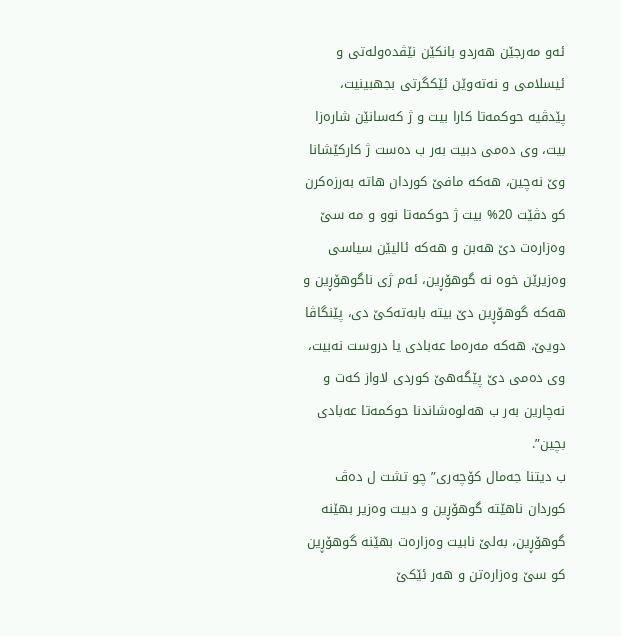ئه‌و مه‌رجێن هه‌ردو بانكێن نێڤده‌وله‌تی و ئیسلامى و نه‌ته‌وێن ئێكگرتى بجهبینیت، پێدڤیه‌ حوكمه‌تا كارا بیت و ژ كه‌سانێن شاره‌زا بیت، وى ده‌مى دبیت به‌ر ب ده‌ست ژ كاركێشانا وێ نه‌چین، هه‌كه‌ مافێ كوردان هاته‌ به‌رزه‌كرن كو دڤێت 20% بیت ژ حوكمه‌تا نوو و مه‌ سێ وه‌زاره‌ت دێ هه‌بن و هه‌كه‌ ئالیێن سیاسى وه‌زیرێن خوه‌ نه‌ گوهۆڕین، ئه‌م ژى ناگوهۆڕین و هه‌كه‌ گوهۆڕین دێ بیته‌ بابه‌ته‌كێ دى، پێنگاڤا دویێ، هه‌كه‌ مه‌ره‌ما عه‌بادى یا دروست نه‌بیت، وى ده‌مى دێ پێگه‌هێ كوردى لاواز كه‌ت و نه‌چارین به‌ر ب هه‌لوه‌شاندنا حوكمه‌تا عه‌بادى بچین”.
ب دیتنا جه‌مال كۆچه‌ری” چو تشت ل ده‌ڤ كوردان ناهێته‌ گوهۆڕین و دبیت وه‌زیر بهێنه‌ گوهۆڕین، به‌لێ نابیت وه‌زاره‌ت بهێنه‌ گوهۆڕین كو سێ وه‌زاره‌تن و هه‌ر ئێكێ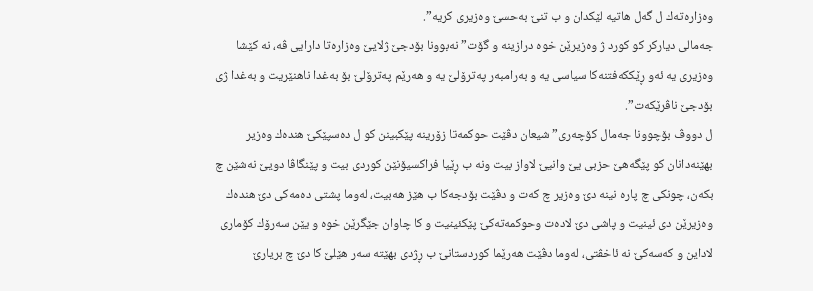وه‌زاره‌ته‌ك ل گه‌ل هاتیه‌ لێكدان و ب تنێ به‌حسێ وه‌زیرى كریه‌”.
جه‌مالی دیاركر كو كورد ژ وه‌زیرێن خوه‌ درازینه‌ و گۆت” نه‌بوونا بۆدجێ ژلایێ وه‌زاره‌تا دارایى ڤه‌، نه‌ كێشا وه‌زیرى یه‌ ئه‌و ڕێككه‌فتنه‌كا سیاسى یه‌ و به‌رامبه‌ر په‌ترۆلێ یه‌ و هه‌رێم په‌ترۆلێ بۆ به‌غدا ناهنێریت و به‌غدا ژی بۆدجێ ناڤرێكه‌ت”.
ل دووڤ بۆچوونا جه‌مال كۆچه‌ری” شیعان دڤێت حوكمه‌تا زۆرینه‌ پێكبینن كو ل ده‌سپێكێ هنده‌ك وه‌زیر بهێنه‌دانان كو پێگه‌هێ حزبى یێ وانیێ لاواز بیت ونه‌ ب ڕێیا فراكسیۆنێن كوردى بیت و پێنگاڤا دویێ نه‌شێن چ بكه‌ن، چونكی چ پاره‌ نینه‌ دێ وه‌زیر چ كه‌ت و دڤێت بۆدجه‌كا ب هێز هه‌بیت، له‌وما پشتى ده‌مه‌كى دێ هنده‌ك وه‌زیرێن دى ئینیت و پاشی دێ لاده‌ت وحوكمه‌ته‌كێ پێكئینیت و كا چاوان جێگرێن خوه‌ و یێن سه‌رۆك كۆمارى لاداین و كه‌سه‌كێ نه‌ ئاخڤتى، له‌وما دڤێت هه‌رێما كوردستانێ ب ڕژدى بهێته‌ سه‌ر هێلێ كا دێ چ بریارێ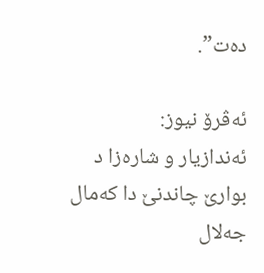ده‌ت”.

ئه‌ڤرۆ نیوز:
ئه‌ندازیار و شاره‌زا د بوارێ چاندنێ دا كه‌مال جه‌لال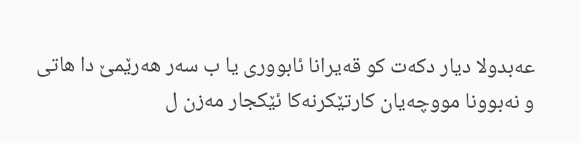عه‌بدولا دیار دكه‌ت كو قه‌یرانا ئابوورى یا ب سه‌ر هه‌رێمێ دا هاتى و نه‌بوونا مووچه‌یان كارتێكرنه‌كا ئێكجار مه‌زن ل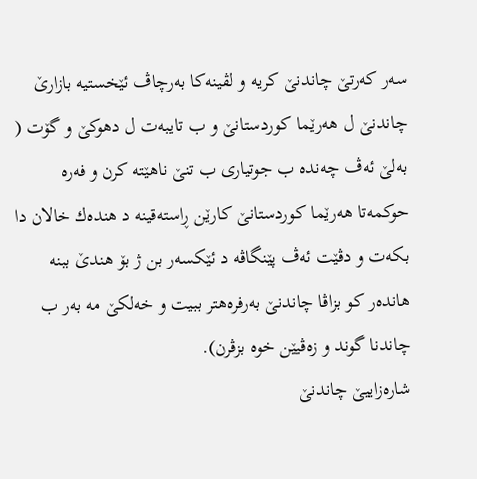سه‌ر كه‌رتێ چاندنێ كریه‌ و لڤینه‌كا به‌رچاڤ ئێخستیه‌ بازارێ چاندنێ ل هه‌رێما كوردستانێ و ب تایبه‌ت ل دهوكێ و گۆت ( به‌لێ ئه‌ڤ چه‌نده‌ ب جوتیارى ب تنێ ناهێته‌ كرن و فه‌ره‌ حوكمه‌تا هه‌رێما كوردستانێ كارێن ڕاسته‌قینه‌ د هنده‌ك خالان دا بكه‌ت و دڤێت ئه‌ڤ پێنگاڤه‌ د ئێكسه‌ر بن ژ بۆ هندێ ببنه‌ هانده‌ر كو بزاڤا چاندنێ به‌رفره‌هتر ببیت و خه‌لكێ مه‌ به‌ر ب چاندنا گوند و زه‌ڤیێن خوه‌ بزڤرن).
شاره‌زاییێ چاندنێ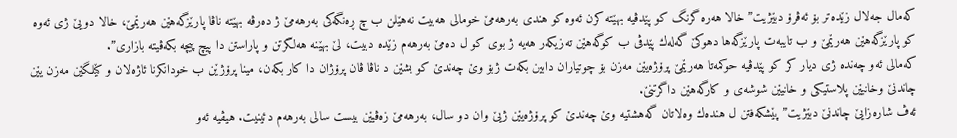كه‌مال جه‌لال زێده‌تر بۆ ئه‌ڤرۆ دبێژیت” خالا هه‌ره‌ گرنگ كو پێدڤیه‌ بهێته‌ كرن ئه‌وه‌ كو هندى به‌رهه‌مێ خومالى هه‌بیت نه‌هێلن ب چ ڕه‌نگه‌كى به‌رهه‌مێ ژ ده‌رڤه‌ بهێته‌ ناڤا پارێزگه‌هێن هه‌رێمێ، خالا دویێ ژى ئه‌وه‌ كو پارێزگه‌هێن هه‌رێمێ و ب تایبه‌ت پارێزگه‌ها دهوكێ گه‌له‌ك پێدڤى ب كوگه‌هێن ته‌زیكه‌ر هه‌یه‌ ژ بوى كو ل ده‌مێ به‌رهه‌م زێده‌ دبیت، لێ بهێنه‌ هه‌لگرتن و پاراستن دا پیچ پیچه‌ بكه‌ڤیته‌ بازاری”.
كه‌مالی ئه‌و چه‌نده‌ ژى دیار كر كو پێدڤیه‌ حوكمه‌تا هه‌رێمێ پرۆژه‌یێن مه‌زن بۆ چوتیاران دابین بكه‌ت ژبۆ وێ چه‌ندێ كو بشێن د ناڤا ڤان پرۆژان دا كار بكه‌ن، مینا پرۆژێن ب خودانكرنا ئاژه‌لان و كێلگێن مه‌زن یێن چاندنێ وخانیێن پلاستیكى و خانیێن شوشه‌ى و كارگه‌هێن داگرتنێ.
ئه‌ڤ شاره‌زایێ چاندنێ دبێژیت” پێشكه‌فتن ل هنده‌ك وه‌لاتان گه‌هشتیه‌ وێ چه‌ندێ كو پرۆژه‌یێن ژیێ وان دو سال، به‌رهه‌مێ زه‌ڤیێن بیست سالى به‌رهه‌م دئینیت. هیڤیه‌ ئه‌و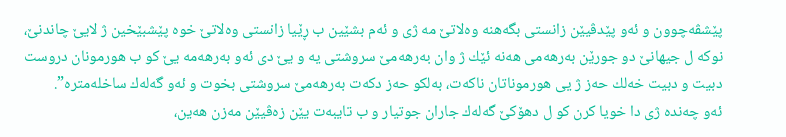پێشڤه‌چوون و ئه‌و پێدڤیێن زانستى بگه‌هنه‌ وه‌لاتێ مه‌ ژى و ئه‌م بشێین ب ڕێیا زانستى وه‌لاتێ خوه‌ پێشبێخین ژ لایێ چاندنێ، نوكه‌ ل جیهانێ دو جورێن به‌رهه‌مى هه‌نه‌ ئێك ژ وان به‌رهه‌مێ سروشتى یه‌ و یێ دى ئه‌و به‌رهه‌مه‌ یێ كو ب هورمونان دروست دبیت و دبیت خه‌لك حه‌ز ژ یی هورموناتان ناكه‌ت، به‌لكو حه‌ز دكه‌ت به‌رهه‌مێ سروشتى بخوت و ئه‌و گه‌له‌ك ساخله‌متره‌”.
ئه‌و چه‌نده‌ ژى دا خویا كرن كو ل دهۆكێ گه‌له‌ك جاران جوتیار و ب تایبه‌ت یێن زه‌ڤیێن مه‌زن هه‌ین،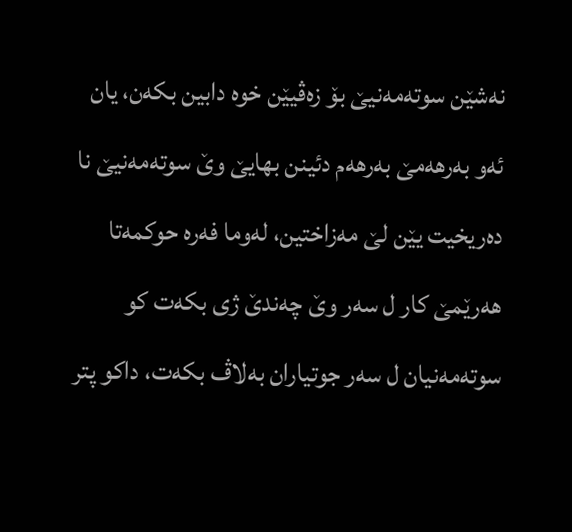نه‌شێن سوته‌مه‌نیێ بۆ زه‌ڤیێن خوه‌ دابین بكه‌ن، یان ئه‌و به‌رهه‌مێ به‌رهه‌م دئینن بهایێ وێ سوته‌مه‌نیێ نا ده‌ریخیت یێن لێ مه‌زاختین، له‌وما فه‌ره‌ حوكمه‌تا هه‌رێمێ كار ل سه‌ر وێ چه‌ندێ ژى بكه‌ت كو سوته‌مه‌نیان ل سه‌ر جوتیاران به‌لاڤ بكه‌ت، داكو پتر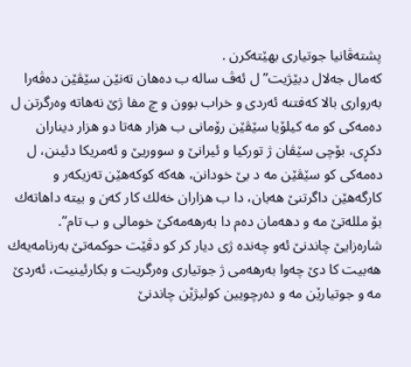پشته‌ڤانیا جوتیارى بهێته‌كرن .
كه‌مال جه‌لال دبێژیت” ل ئه‌ڤ ساله‌ ب ده‌هان ته‌نێن سێڤێن ده‌ڤه‌را به‌رواری بالا كه‌فتنه‌ ئه‌ردى و خراب بوون و چ مفا ژێ نه‌هاته‌ وه‌رگرتن ل ده‌مه‌كى كو مه‌ كیلۆیا سێڤێن رۆمانى ب هزار هه‌تا دو هزار دیناران دكڕی، بۆچی سێڤان ژ توركیا و ئیرانێ و سووریێ و ئه‌مریكا دئینن، ل ده‌مه‌كى كو سێڤێن مه‌ د بێ خودانن، هه‌كه‌ كوكه‌هێن ته‌زیكه‌ر و كارگه‌هێن داگرتنێ هه‌بان، دا ب هزاران خه‌لك كار كه‌ن و بیته‌ داهاته‌ك بۆ ملله‌تێ مه‌ و دهه‌مان ده‌م دا به‌رهه‌مه‌كێ خومالى و ب تام”.
شاره‌زایێ چاندنێ ئه‌و چه‌نده‌ ژى دیار كر كو دڤێت حوكمه‌تێ به‌رنامه‌یه‌ك هه‌بیت كا دێ چه‌وا به‌رهه‌مى ژ جوتیارى وه‌رگریت و بكارئینیت، ئه‌ردێ مه‌ و جوتیارێن مه‌ و ده‌رچویین كولیژێن چاندنێ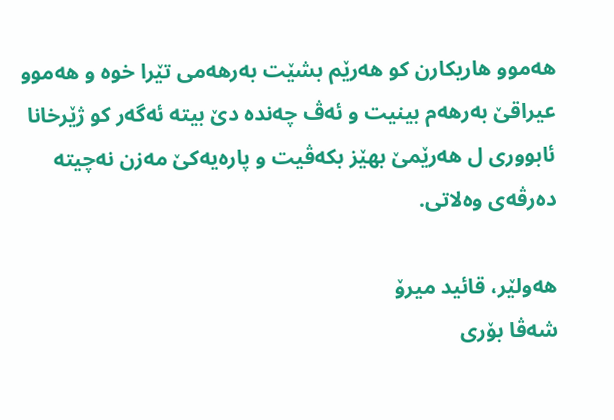هه‌موو هاریكارن كو هه‌رێم بشێت به‌رهه‌مى تێرا خوه‌ و هه‌موو عیراقێ به‌رهه‌م بینیت و ئه‌ڤ چه‌نده‌ دێ بیته‌ ئه‌گه‌ر كو ژێرخانا ئابوورى ل هه‌رێمێ بهێز بكه‌ڤیت و پاره‌یه‌كێ مه‌زن نه‌چیته‌ ده‌رڤه‌ى وه‌لاتى.

هه‌ولێر، قائید میرۆ
شه‌ڤا بۆری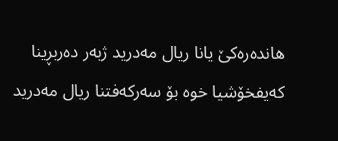هانده‌ره‌كێ یانا ریال مه‌درید ژبه‌ر ده‌ربڕینا كه‌یفخۆشیا خوه‌ بۆ سه‌ركه‌فتنا ریال مه‌درید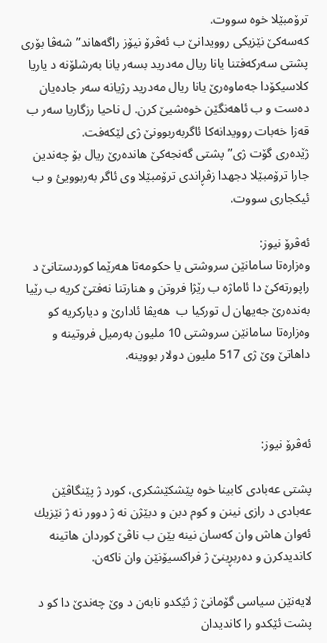ترۆمبێلا خوه‌ سووت.
كه‌سه‌كێ نێزیكی روویدانێ ب ئه‌ڤرۆ نیۆز راگه‌هاند” شه‌ڤا بۆری پشتی سه‌ركه‌فتنا یانا ریال مه‌درید بسه‌ر یانا به‌رشلۆنه‌ د یاریا كلاسیكۆدا جه‌ماوه‌رێ یانا ریال مه‌درید رژیانه‌ سه‌ر جاده‌یان ده‌ست و ب ئاهه‌نگێن خوه‌شیێ كرن. ل ناحیا رزگاریا سه‌ر ب قه‌زا خه‌بات روویدانه‌كا ئاگربه‌ربوونێ ژی لێكه‌فت.
ژێده‌ری گۆت ژی” پشتی گه‌نجه‌كێ هانده‌رێ ریال بۆ چه‌ندین جارا ترۆمبێلا دجهدا زڤڕاندی ترۆمبێلا وی ئاگر به‌ربوویئ و ب ئیكجاری سووت.

ئه‌ڤرۆ نيوز:
وه‌زاره‌تا سامانێن سروشتى يا حكومه‌تا هه‌رێما كوردستانێ د راپورته‌كێ دا ئاماژه‌ ب رێژا فروتن و هنارتنا نه‌فتێ كريه‌ ب رێيا به‌نده‌رێ جه‌يهان ل توركيا ب  هه‌يڤا ئادارێ و دياركريه‌ كو وه‌زاره‌تا سامانێن سروشتى 10 مليون به‌رميل فروتينه‌ و داهاتێ وێ ژى 517 مليون دولار بووينه‌.



ئه‌ڤرۆ نيوز:

پشتى عه‌بادى كابينا خوه‌ پێشكێشكرى، كورد ژ پێنگاڤێن عه‌بادى د رازى نينن و كوم دبن و دبێژن نه‌ ژ دوور نه‌ ژ نێزيك ئه‌وان هاش وان كه‌سان نينه‌ يێن ب ناڤێ كوردان هاتينه‌ كانديدكرن و ده‌ربڕينێ ژ فراكسيۆنێن وان ناكه‌ن.

لايه‌نێن سياسى گۆمانێ ژ ئێكدو نابه‌ن د وێ چه‌ندێ دا كو د پشت ئێكدو را كانديدان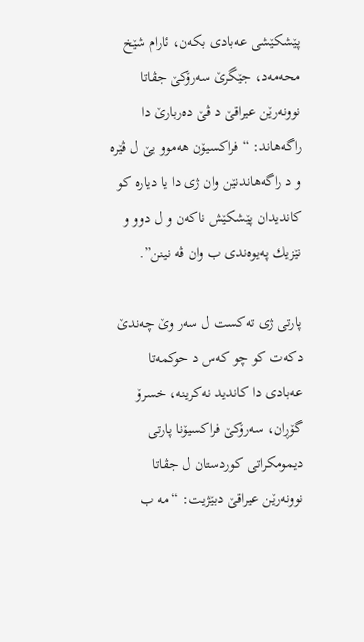پێشكێشى عه‌بادى بكه‌ن، ئارام شێخ محه‌مه‌د، جێگرێ سه‌رۆكێ جڤاتا نوونه‌رێن عيراقێ د ڤێ ده‌ربارێ دا راگه‌هاند: “فراكسيۆن هه‌موو يێ ل ڤێره‌ و د راگه‌هاندنێن وان ژى دا يا دياره‌ كو كانديدان پێشكێش ناكه‌ن و ل دوو و نێزيك په‌يوه‌ندى ب وان ڤه‌ نينن”.

پارتى ژى ته‌كست ل سه‌ر وێ چه‌ندێ دكه‌ت كو چو كه‌س د حوكمه‌تا عه‌بادى دا كانديد نه‌كرينه‌، خسرۆ گۆڕان، سه‌رۆكێ فراكسيۆنا پارتى ديمومكراتى كوردستان ل جڤاتا نوونه‌رێن عيراقێ دبێژيت: “مه‌ ب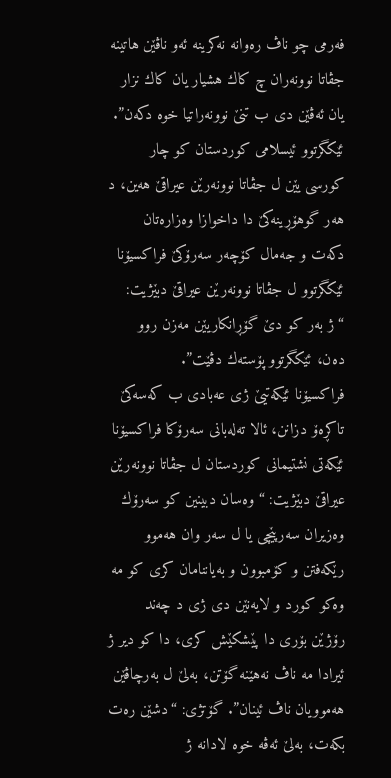فه‌رمى چو ناڤ ره‌وانه‌ نه‌كرينه‌ ئه‌و ناڤێن هاتينه‌ جڤاتا نوونه‌ران چ كاك هشيار يان كاك نزار يان ئه‌ڤێن دى ب تنێ نوونه‌راتيا خوه‌ دكه‌ن”.
ئێكگرتوو ئيسلامى كوردستان كو چار كورسى يێن ل جڤاتا نوونه‌رێن عيراقێ هه‌ين، د هه‌ر گوهۆڕينه‌كێ دا داخوازا وه‌زاره‌تان دكه‌ت و جه‌مال كۆچه‌ر سه‌رۆكێ فراكسيۆنا ئێكگرتوو ل جڤاتا نوونه‌رێن عيراقێ دبێژيت: “ژ به‌ر كو دێ گۆڕانكاريێن مه‌زن روو ده‌ن، ئێكگرتوو پۆسته‌ك دڤێت”.
فراكسيۆنا ئێكه‌تيێ ژى عه‌بادى ب كه‌سه‌كێ تاكڕه‌ۆ دزانن، ئالا ته‌له‌بانى سه‌رۆكا فراكسيۆنا ئێكه‌تى نشتيمانى كوردستان ل جڤاتا نوونه‌رێن عيراقێ دبێژيت: “وه‌سان دبينين كو سه‌رۆك وه‌زيران سه‌رپێچى يا ل سه‌ر وان هه‌موو رێكه‌فتن و كۆمبوون و به‌ياننامان كرى كو مه‌ وه‌كو كورد و لايه‌نێن دى ژى د چه‌ند رۆژێن بۆرى دا پێشكێش كرى، دا كو دير ژ ئيرادا مه‌ ناڤ نه‌هێنه‌ گۆتن، به‌لێ ل به‌رچاڤێن هه‌موويان ناڤ ئينان”. گۆتژى: “دشێن ره‌ت بكه‌ت، به‌لێ ئه‌ڤه‌ خوه‌ لادانه‌ ژ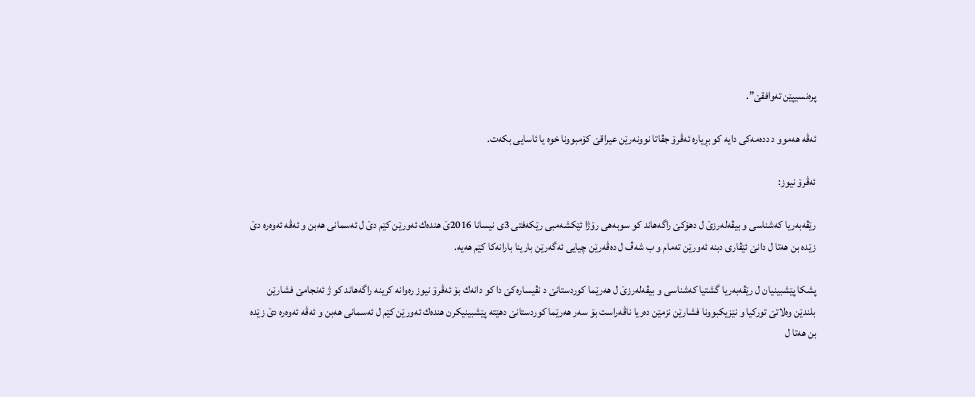پره‌نسيپێن ته‌وافقێ”.

ئه‌ڤه‌ هه‌موو د دده‌مه‌كى دايه‌ كو بڕياره‌ ئه‌ڤرۆ جڤاتا نوونه‌رێن عيراقێ كۆمبوونا خوه‌ يا ئاسايى بكه‌ت.

ئه‌ڤرۆ نيوز:

رێڤه‌به‌ريا كه‌شناسى و بيڤه‌له‌رزێ ل دهۆكێ راگه‌هاند كو سوبه‌هى رۆژا ئێكشه‌مبى رێكه‌فتى 3ى نيسانا 2016ێ هنده‌ك ئه‌ورێن كێم دێ ل ئه‌سمانى هه‌بن و ئه‌ڤه‌ ئه‌وه‌ره‌ دێ زێده‌ بن هه‌تا ل دانێ ئێڤارى دبنه‌ ئه‌ورێن ته‌مام و ب شه‌ڤ ل ده‌ڤه‌رێن چيايى ئه‌گه‌رێن بارينا بارانه‌كا كێم هه‌يه‌.

پشكا پێشبينيان ل رێڤه‌به‌ريا گشتيا كه‌شناسى و بيڤه‌له‌رزێ ل هه‌رێما كوردستانێ د نڤيساره‌كێ دا كو دانه‌ك بۆ ئه‌ڤرۆ نيوز ره‌وانه‌ كرينه‌ راگه‌هاند كو ژ ئه‌نجامێ فشارێن بلندێن وه‌لاتێ توركيا و نێزيكبوونا فشارێن نزمێن ده‌ريا ناڤه‌راست بۆ سه‌ر هه‌رێما كوردستانێ دهێته‌ پێشبينيكرن هنده‌ك ئه‌ورێن كێم ل ئه‌سمانى هه‌بن و ئه‌ڤه‌ ئه‌وه‌ره‌ دێ زێده‌ بن هه‌تا ل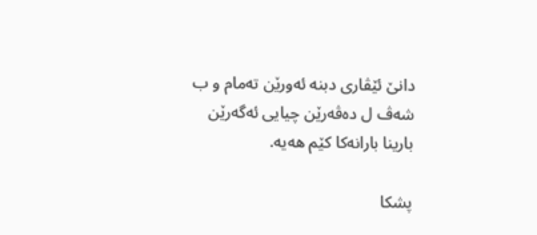دانێ ئێڤارى دبنه‌ ئه‌ورێن ته‌مام و ب شه‌ڤ ل ده‌ڤه‌رێن چيايى ئه‌گه‌رێن بارينا بارانه‌كا كێم هه‌يه‌.

پشكا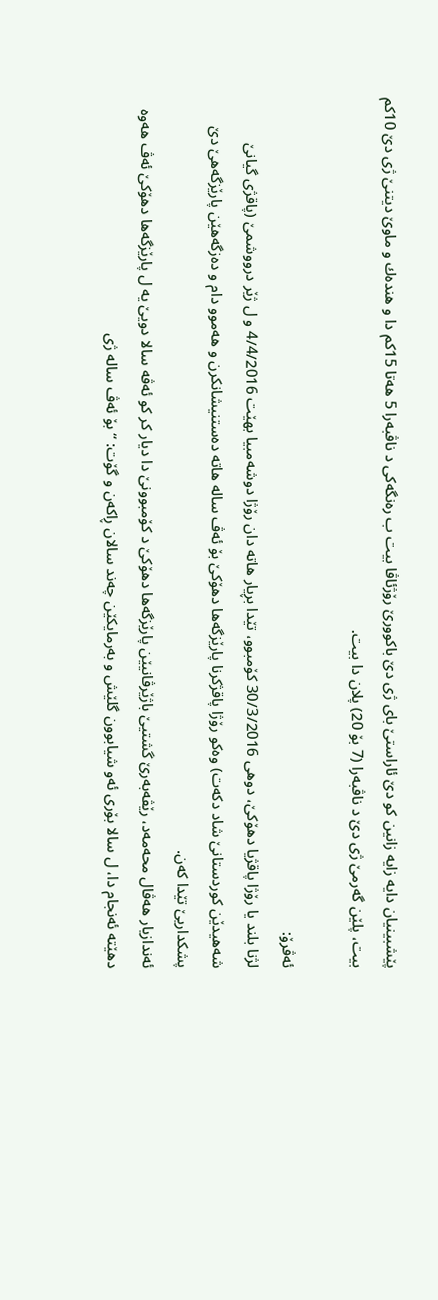پێشبينيان دايه‌ زايه‌ زانين كو دێ ئاراستێ باى ژى دێ باكوورێ رۆژئاڤا بيت ب ره‌نگه‌كى د ناڤبه‌را 5 هه‌تا 15كم دا و هنده‌ك و ماوێ ديتنێ ژى دێ 10كم بيت، پلێن گه‌رمێ ژى دێ د ناڤبه‌را (7 بۆ 20) پلان دا بيت.

ئەڤرۆ:
لژنا بلند یا رۆژا پاقژیا دھۆکێ، دوھی 30/3/2016 کۆمبوو، تێدا بڕیار ھاتە دان رۆژا دوشەمبیا بھێت 4/4/2016 و ل ژێر درووشمێ (پاقژی گیانێ شەھیدێن کوردستانێ شاد دکەت) وەکو رۆژا پاقژکرنا پارێزگەھا دھۆکێ بۆ ئەڤ سالە ھاتە دەستنیشانکرن و ھەموو دام و دەزگەھێن پارێزگەھێ دێ پشکداریێ تێدا کەن.
ئەندازیار ھەڤال محەمەد، رێڤەبەرێ گشتیێ باژێرڤانیێن پارێزگەھا دھۆکێ د کۆمبوونێ دا دیار کر کو ئەڤە سالا دویێ یە ل پارێزگەھا دھۆکێ ئەڤ ھەوە دھێتە ئەنجام دا، ل سالا بۆری ئەو شیابوون گلێش و بەرمایکێن چەند سالان ڕاکەن و گۆت: “بۆ ئەڤ سالە ژی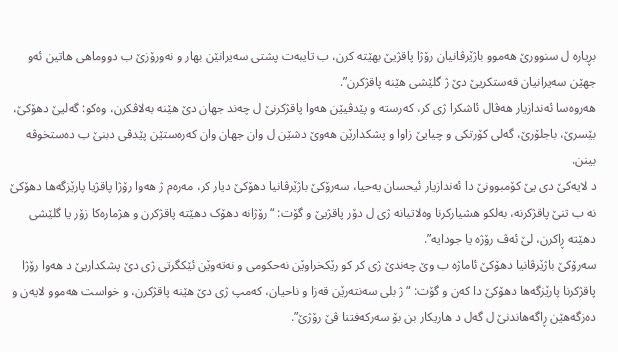بڕیارە ل سنوورێ ھەموو باژێرڤانیان رۆژا پاقژیێ بھێتە کرن، ب تایبەت پشتی سەیرانێن بھار و نەورۆزێ ب دووماھی ھاتین ئەو جھێن سەیرانیان قەستکریێ دێ ژ گلێشی ھێنە پاقژکرن”.
ھەروەسا ئەندازیار ھەڤال ئاشکرا ژی کر، کەرستە و پێدڤیێن ھەوا پاقژکرنێ ل چەند جھان دێ ھێنە بەلاڤکرن، وەکو: گەلیێ دھۆکێ، بێسرێ، باجلۆرێ، گەلی کۆرتکی و چیایێ زاوا و پشکدارێن ھەوێ دشێن ل وان جھان وان کەرەستێن پێدڤی دبنێ ب دەستخوڤە بینن.
د لایەکێ دی یێ کۆمبوونێ دا ئەندازیار ئیحسان یەحیا، سەرۆکێ باژێرڤانیا دھۆکێ دیار کر، مەرەم ژ ھەوا رۆژا پاقژیا پارێزگەھا دھۆکێ نە ب تنێ پاقژکرنە، بەلکو ھشیارکرنا وەلاتیانە ژی ل دۆر پاقژیێ و گۆت: “رۆژانە دھۆک دھێتە پاقژکرن و ھژمارەکا زۆر یا گلێشی دھێتە ڕاکرن، لێ ئەڤ رۆژە یا جودایە”.
سەرۆکێ باژێرڤانیا دھۆکێ ئاماژە ب وێ چەندێ ژی کر کو رێکخراوێن نەحکومی و نەتەوێن ئێکگرتی ژی دێ پشکداریێ د ھەوا رۆژا پاقژکرنا پارێزگەھا دھۆکێ دا کەن و گۆت: “ژ بلی سەنتەرێن قەزا و ناحیان، کەمپ ژی دێ ھێنە پاقژکرن، و خواست ھەموو لایەن و دەزگەھێن ڕاگەھاندنێ ل گەل د ھاریکار بن بۆ سەرکەفتنا ڤێ رۆژێ”.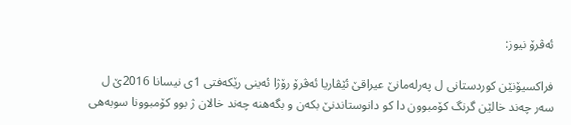ئه‌ڤرۆ نيوز:

فراكسيۆنێن كوردستانى ل په‌رله‌مانێ عيراقێ ئێڤاريا ئه‌ڤرۆ رۆژا ئه‌ينى رێكه‌فتى 1ى نيسانا 2016ێ ل سه‌ر چه‌ند خالێن گرنگ كۆمبوون دا كو دانوستاندنێ بكه‌ن و بگه‌هنه‌ چه‌ند خالان ژ بوو كۆمبوونا سوبه‌هى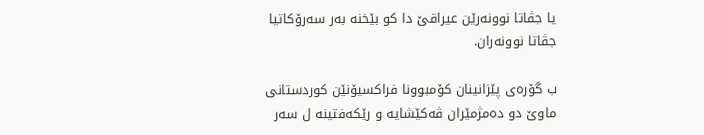يا جڤاتا نوونه‌رێن عيراقێ دا كو بێخنه‌ به‌ر سه‌رۆكاتيا جڤاتا نوونه‌ران.

ب گۆره‌ى پێزانينان كۆمبوونا فراكسيۆنێن كوردستانى ماوێ دو ده‌مژمێران ڤه‌كێشايه‌ و رێكه‌فتينه‌ ل سه‌ر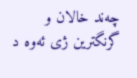چه‌ند خالان و گرنگترين ژى ئه‌وه‌ د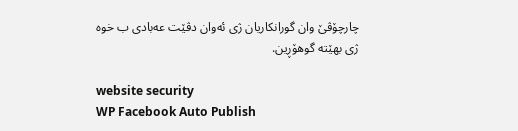چارچۆڤێ وان گورانكاريان ژى ئه‌وان دڤێت عه‌بادى ب خوه‌ ژى بهێته‌ گوهۆڕين.

website security
WP Facebook Auto Publish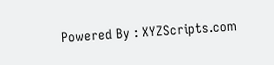Powered By : XYZScripts.com